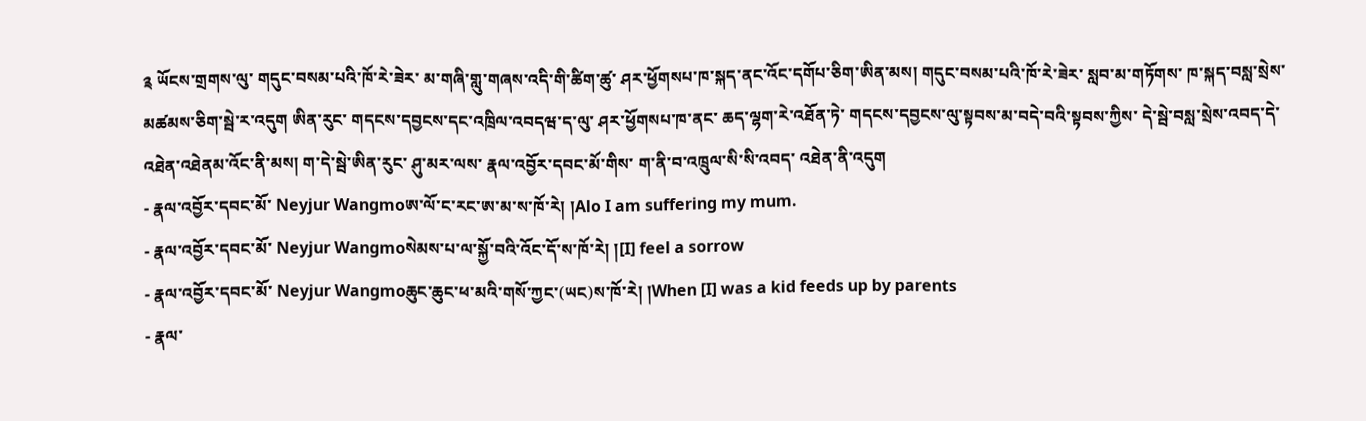༉ ཡོངས་གྲགས་ལུ་ གདུང་བསམ་པའི་ཁོ་རེ་ཟེར་ མ་གཞི་གླུ་གཞས་འདི་གི་ཚིག་ཚུ་ ཤར་ཕྱོགསཔ་ཁ་སྐད་ནང་འོང་དགོཔ་ཅིག་ཨིན་མས། གདུང་བསམ་པའི་ཁོ་རེ་ཟེར་ སླབ་མ་གཏོགས་ ཁ་སྐད་བསླ་སྲེས་མཚམས་ཅིག་སྦེ་ར་འདུག ཨིན་རུང་ གདངས་དབྱངས་དང་འཁྲིལ་འབདཝ་ད་ལུ་ ཤར་ཕྱོགསཔ་ཁ་ནང་ ཆད་ལྷག་རེ་འཐོན་ཏེ་ གདངས་དབྱངས་ལུ་སྟབས་མ་བདེ་བའི་སྟབས་ཀྱིས་ དེ་སྦེ་བསླ་སྲེས་འབད་དེ་ འཐེན་འཐེནམ་འོང་ནི་མས། ག་དེ་སྦེ་ཨིན་རུང་ ཤུ་མར་ལས་ རྣལ་འབྱོར་དབང་མོ་གིས་ ག་ནི་བ་འཁྲུལ་སི་སི་འབད་ འཐེན་ནི་འདུག
- རྣལ་འབྱོར་དབང་མོ་ Neyjur Wangmoཨ་ལོ་ང་རང་ཨ་མ་ས་ཁོ་རེ། །Alo I am suffering my mum.
- རྣལ་འབྱོར་དབང་མོ་ Neyjur Wangmoསེམས་པ་ལ་སྐྱོ་བའི་འོང་དོ་ས་ཁོ་རེ། །[I] feel a sorrow
- རྣལ་འབྱོར་དབང་མོ་ Neyjur Wangmoཆུང་ཆུང་ཕ་མའི་གསོ་ཀྱང་(ཡང)ས་ཁོ་རེ། །When [I] was a kid feeds up by parents
- རྣལ་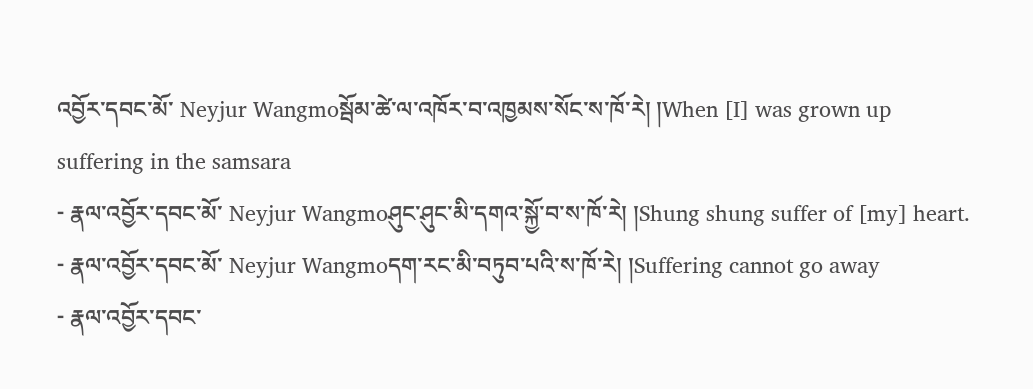འབྱོར་དབང་མོ་ Neyjur Wangmoསྦོམ་ཚེ་ལ་འཁོར་བ་འཁྱམས་སོང་ས་ཁོ་རེ། །When [I] was grown up suffering in the samsara
- རྣལ་འབྱོར་དབང་མོ་ Neyjur Wangmoཤུང་ཤུང་མི་དགའ་སྐྱོ་བ་ས་ཁོ་རེ། །Shung shung suffer of [my] heart.
- རྣལ་འབྱོར་དབང་མོ་ Neyjur Wangmoདག་རང་མི་བཏུབ་པའི་ས་ཁོ་རེ། །Suffering cannot go away
- རྣལ་འབྱོར་དབང་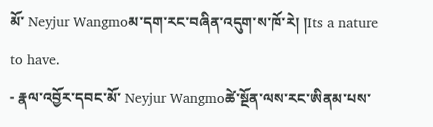མོ་ Neyjur Wangmoམ་དག་རང་བཞིན་འདུག་ས་ཁོ་རེ། །Its a nature to have.
- རྣལ་འབྱོར་དབང་མོ་ Neyjur Wangmoཚེ་སྔོན་ལས་རང་ཨིནམ་པས་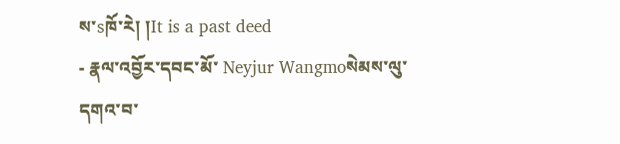ས་sཁོ་རེ། །It is a past deed
- རྣལ་འབྱོར་དབང་མོ་ Neyjur Wangmoསེམས་ལུ་དགའ་བ་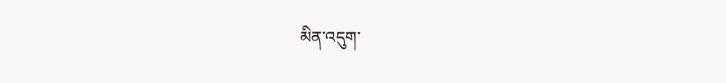མིན་འདུག་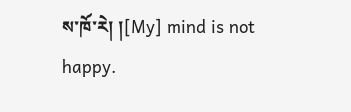ས་ཁོ་རེ། །[My] mind is not happy.